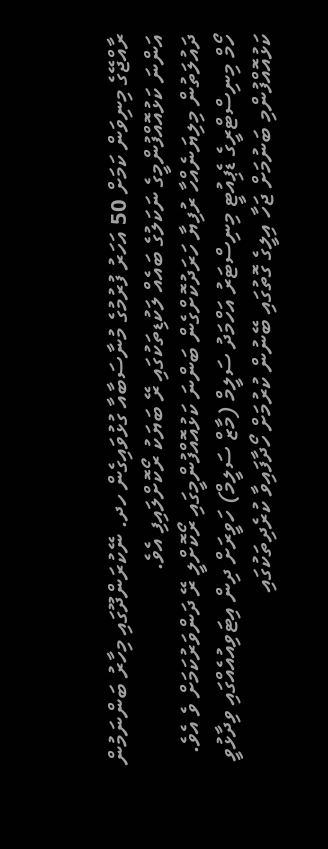ރާއްޖޭގެ މިނިވަން ކަމަށް 50 އަހަރު ފުރުމުގެ މުނާސަބާއާ ގުޅުވައިގެން ހދ. ނޭކުރަންދޫގައި މިހާރު ބަންނަމުން އަންނަ ކަޅުއޮއްފުންމީގެ ނަކަލުގެ ބައެއް ލަކުޑިތަކުގައި ރޭ ބަޔަކު ރޯކޮށްލައިފި އެވެ.
ދައުލަތުން މިލިޔަނެއްހާ ރުފިޔާ ހަރަދުކޮށްގެން ބަންނަ ކަޅުއޮއްފުންމީގައި ރޯކޮށްލީ ރޭ ދަންވަރުކަމަށް ވެ އެވެ.
ހޯމް މިނިސްޓްރީގެ ޑެޕިއުޓީ މިނިސްޓަރު އަހްމަދު ސަލީމް (މާޒް ސަލީމް) ހަވީރަށް ދިން އިޓަވިއުއެއްގައި ވިދާޅުވީ ކަޅުއޮއްފުންމި ބަނުމަށް ޖަހާ އިލީގެ ގޮތުގައި ބޭނުން ކުރުމަށް ހޯދާފައިވާ ކުރެދިތަކުގައި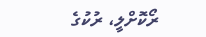ރޯކޮށްލީ، ރުކުގެ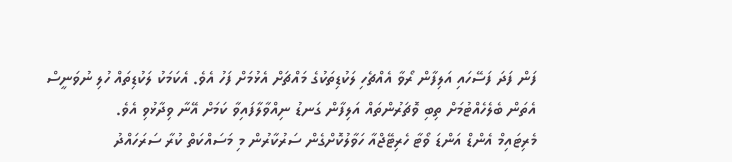ފަން ފަދަ ފަސޭހައި އަލިފާން ރޯވާ އެއްޗެހި ލަކުޑިތަކުގެ މައްޗަށް އެޅުމަށް ފަހު އެވެ. އެކަމަކު ލަކުޑިތައް ހުލި ނުވަނީސް އެތަން ބެލެހެއްޓުމަށް ތިބި ވޮޗަރުންތައް އަލިފާން ގަނޑު ނިއްވާލާފައިވާ ކަމަށް އޭނާ ވިދާޅުވި އެވެ.
މެރިޓައިމް އެންޑް އަންޑަ ވޯޓާ ހެރިޓޭޖްއާ ހަވާލުކޮށްގެން ސަރުކާރުން މި މަސައްކަތް ކުރާ ސަރަހައްދު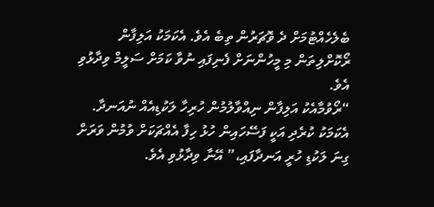ބެލެހެއްޓުމަށް ދެ ވޮޗަރުން ތިބެ އެވެ. އެކަމަކު އަލިފާން ރޯކޮށްލިތަން މި މީހުންނަށް ފެނިފައި ނުވާ ކަމަށް ސަލީމް ވިދާޅުވި އެވެ.
“ރޯވުމާއެކު އަލިފާން ނިއްވާލުމުން ހުރިހާ ލަކުޑިއެއް ނުއަނދާ. އެކަމަކު ކުރެދި އަކީ ފަސޭހައިން ހުޅު ހިފާ އެއްޗަކަށް ވުމުން ވަރަށް ގިނަ ލަކުޑި ހުރީ އަނދާފައި،” އޭނާ ވިދާޅުވި އެވެ.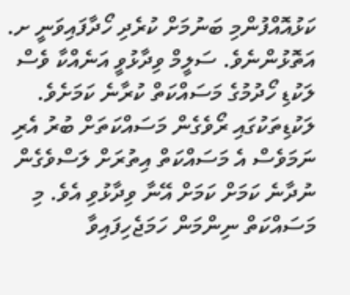ކަޅުއޮއްފުންމި ބަނުމަށް ކުރެދި ހޯދާފައިވަނީ ށ. އަތޮޅުންނެވެ. ސަލީމް ވިދާޅުވީ އަނެއްކާ ވެސް ލަކުޑި ހޯދުމުގެ މަސައްކަތް ކުރާނެ ކަމަށެވެ.
ލަކުޑިތަކުގައި ރޯވެގެން މަސައްކަތަށް ބުރު އެރި ނަމަވެސް އެ މަސައްކަތް އިތުރަށް ލަސްވެގެން ނުދާނެ ކަމަށް ކަމަށް އޭނާ ވިދާޅުވި އެވެ. މި މަސައްކަތް ނިންމަން ހަމަޖެހިފައިވާ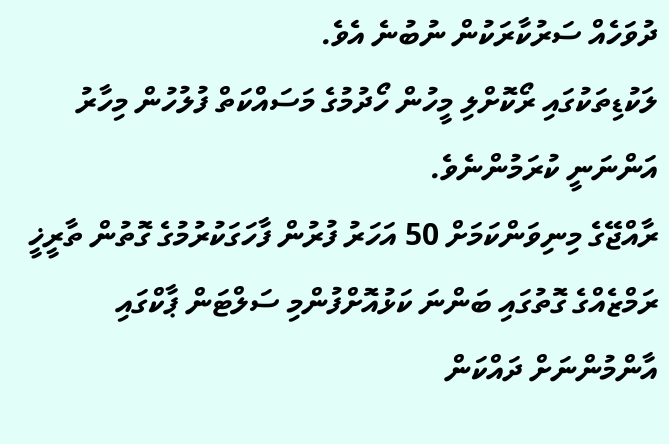ދުވަހެއް ސަރުކާރަކުން ނުބުނެ އެވެ.
ލަކުޑިތަކުގައި ރޯކޮށްލި މީހުން ހޯދުމުގެ މަސައްކަތް ފުލުހުން މިހާރު އަންނަނީ ކުރަމުންނެވެ.
ރާއްޖޭގެ މިނިވަންކަމަށް 50 އަހަރު ފުރުން ފާހަގަކުރުމުގެ ގޮތުން ތާރީޚީ ރަމްޒެއްގެ ގޮތުގައި ބަންނަ ކަޅުއޮށްފުންމި ސަލްޓަން ޕާކްގައި އާންމުންނަށް ދައްކަން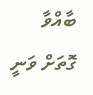ބާއްވާ ގޮތަށް ވަނީ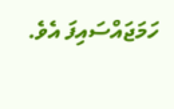ހަމަޖައްސައިފަ އެވެ.